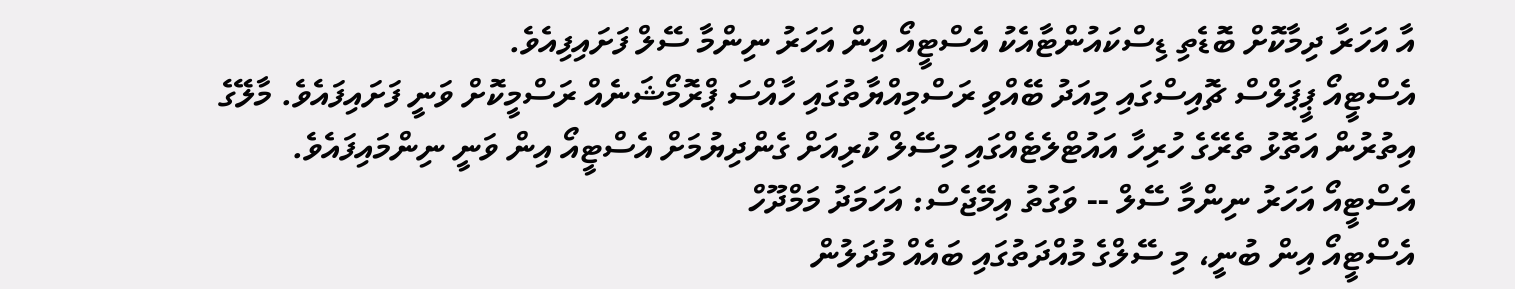އާ އަހަރާ ދިމާކޮށް ބޮޑެތި ޑިސްކައުންޓާއެކު އެސްޓީއޯ އިން އަހަރު ނިންމާ ސޭލް ފަށައިފިއެވެ.
އެސްޓީއޯ ޕީޕަލްސް ޗޮއިސްގައި މިއަދު ބޭއްވި ރަސްމިއްޔާތުގައި ހާއްސަ ޕްރޮމޯޝަނެއް ރަސްމީކޮށް ވަނީ ފަށައިފައެވެ. މާލޭގެ އިތުރުން އަތޮޅު ތެރޭގެ ހުރިހާ އައުޓްލެޓެއްގައި މިސޭލް ކުރިއަށް ގެންދިޔުމަށް އެސްޓީއޯ އިން ވަނީ ނިންމައިފައެވެ.
އެސްޓީއޯ އަހަރު ނިންމާ ސޭލް -- ވަގުތު އިމޭޖެސް: އަހަމަދު މަމްދޫހް
އެސްޓީއޯ އިން ބުނީ، މި ސޭލްގެ މުއްދަތުގައި ބައެއް މުދަލުން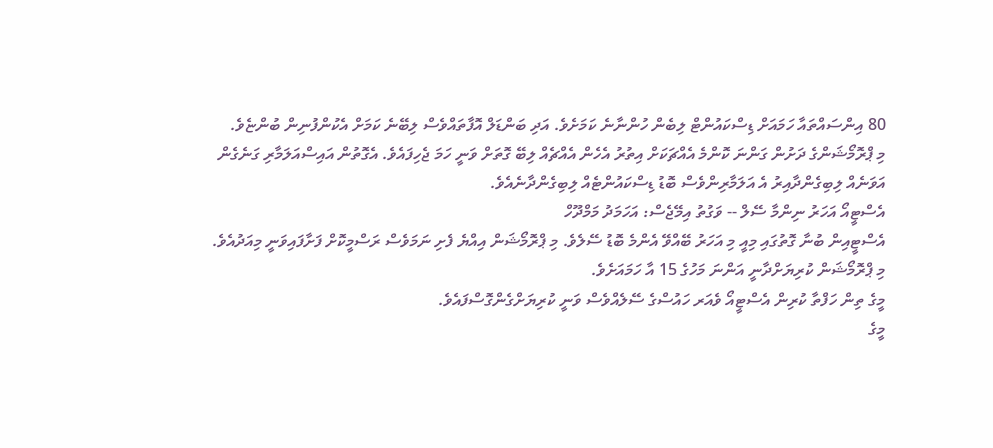80 އިންސައްތައާ ހަމައަށް ޑިސްކައުންޓް ލިބެން ހުންނާނެ ކަމަށެވެ. އަދި ބަންޑަލް އޮފާތައްވެސް ލިބޭނެ ކަމަށް އެކުންފުނިން ބުންޏެވެ.
މި ޕްރޮމޯޝަންގެ ދަށުން ގަންނަ ކޮންމެ އެއްޗަކަށް އިތުރު އެހެން އެއްޗެއް ލިބޭ ގޮތަށް ވަނީ ހަމަ ޖެހިފައެވެ. އެގޮތުން އައިސްއަލަމާރި ގަނެގެން އަވަނެއް ލިބިގެންދާއިރު އެ އަލަމާރިންވެސް ބޮޑު ޑިސްކައުންޓެއް ލިބިގެންދާނެއެވެ.
އެސްޓީއޯ އަހަރު ނިންމާ ސޭލް -- ވަގުތު އިމޭޖެސް: އަހަމަދު މަމްދޫހް
އެސްޓީއިން ބުނާ ގޮތުގައި މިއީ މި އަހަރު ބޭއްވޭ އެންމެ ބޮޑު ސޭލެވެ. މި ޕްރޮމޯޝަން އިއްޔެ ފެށި ނަމަވެސް ރަސްމީކޮށް ފަށާފައިވަނީ މިއަދުއެވެ.
މި ޕްރޮމޯޝަން ކުރިޔަށްދާނީ އަންނަ މަހުގެ 15 އާ ހަމައަށެވެ.
މީގެ ތިން ހަފްތާ ކުރިން އެސްޓީއޯ ވެއަރ ހައުސްގެ ސޭލެއްވެސް ވަނީ ކުރިޔަށްގެންގޮސްފައެވެ.
މީގެ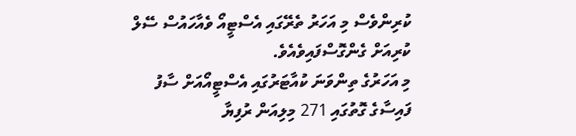ކުރިންވެސް މި އަހަރު ތެރޭގައި އެސްޓީއޯ ވެއާހައުސް ސޭލް ކުރިއަށް ގެންގޮސްފައިވެއެވެ.
މި އަހަރުގެ ތިންވަނަ ކުއާޓަރުގައި އެސްޓީއޯއަށް ސާފު ފައިސާގެ ގޮތުގައި 271 މިލިއަން ރުފިޔާ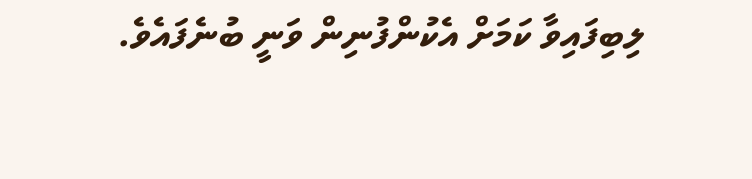ލިބިފައިވާ ކަމަށް އެކުންފުނިން ވަނީ ބުނެފައެވެ.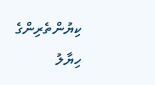ކިޔުންތެރިންގެ ހިޔާލު